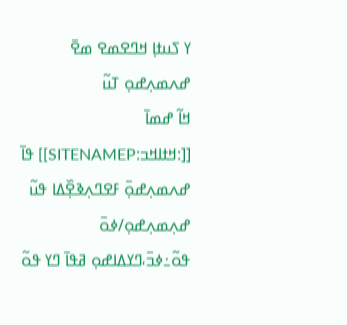ߌ ߖߎߙߊ߲ ߞߣߐߘߐ ߘߐ߫
ߝߍߘߍ߲ߝߋ߲ ߠߎ߬
ߞߊ߬ ߝߘߊ߫ [[:ߞߙߊߞߏ:SITENAMEP]] ߟߊ߫
ߝߍߘߍ߲ߝߋ߲߫ ߓߐߣߍ߲ߢߐ߲߰ߡߊ ߟߎ߬
ߝߍ߲ߘߍ߲ߝߋ߲/ߦߋ߫ ߟߋ߬߸ߦߏ߫،ߣߌߡߊߝߋ߲ ߥߟߊ߫ ߣߌ ߟߋ߬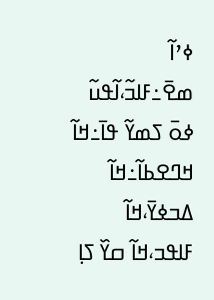ߦߴߊ߬ ߘߐ߫߸ߓߊߏ߬،ߊ߬ߟߎ߬ ߦߋ߫ ߖߘߌ߬ ߟߊ߫߸ߞߊ߬ ߞߣߐߕߊ߬߸ߞߊ߬ ߡߏߦߌ߫،ߞߊ߬ ߓߊߟߏ،ߞߊ߬ ߛߌ߰ ߖߊ߲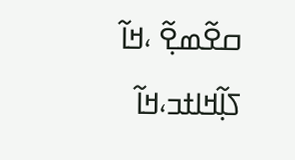ߛߐ߬ߘߐ߲߬ ،ߞߊ߬ ߖߊ߲߬ߞߊߙߏ،ߞߊ߬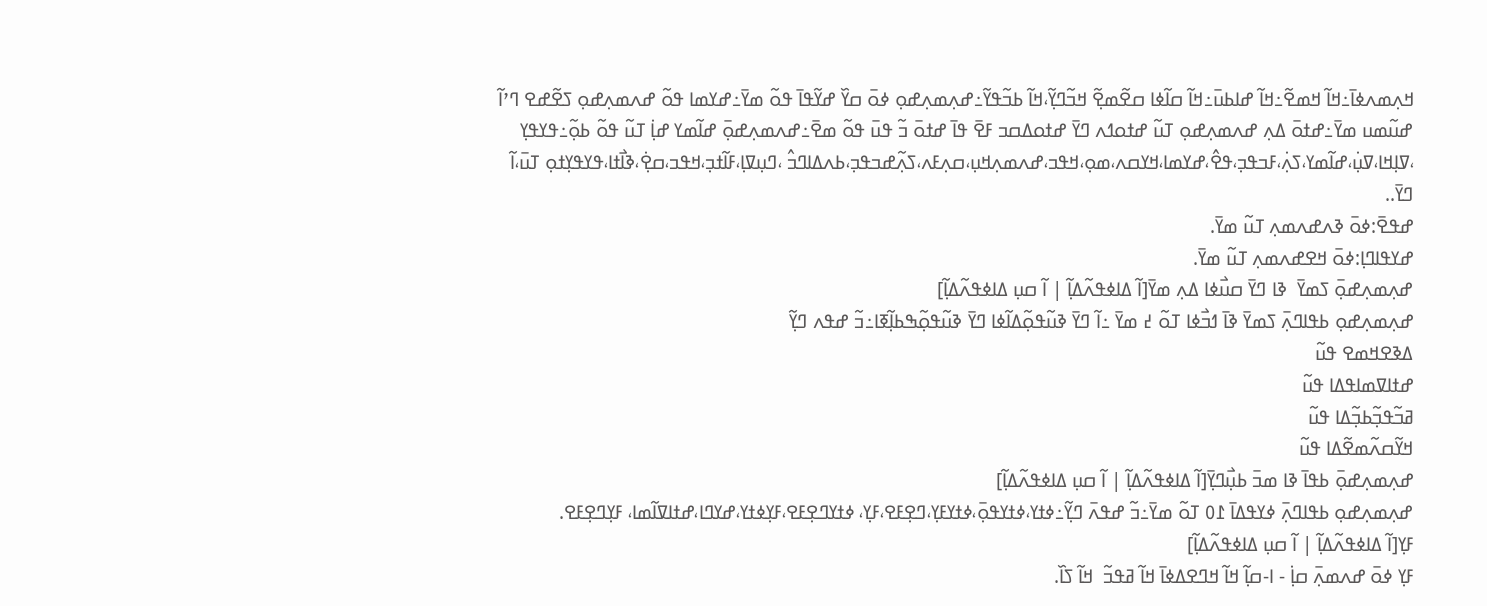ߞߍ߲ߘߍߦߊ߫߸ߞߊ߬ ߞߘߐ߬߸ߞߊ߬ ߝߊߕߎ߫߸ߞߊ߬ ߛߊ߬ߦߊ ߛߐ߬ߘߐ߲߬ ߞߏ߬ߣߌ߲߬،ߞߊ߬ ߕߏ߬ߟߌ߬߸ߝߍ߲ߘߍ߲ߝߋ߲ ߦߋ߫ ߛߌ߰ ߝߌ߬ߟߊ߫ ߟߋ߬ ߘߌ߫߸ߝߌߘߊ ߟߋ߬ ߝߍߘߍ߲ߝߋ߲ ߖߐ߬ߝߐ ߣߴߊ߬ ߝߎ߬ߘߎ ߘߌ߫߸ߝߙߋ߫ ߡߍ߲ ߝߍߘߍ߲ߝߋ߲ ߠߎ߬ ߝߙߋߗߍ ߣߌ߫ ߝߙߋߡߛߏ ߓߐ߫ ߟߊ߫ ߝߙߋ߫ ߏ߬ ߟߎ߫ ߟߋ߬ ߘߐ߫߸ߝߍߘߍ߲ߝߋ߲߫ ߝߊ߬ߘߌ ߝߊ߲߭ ߠߎ߬ ߟߋ߬ ߕߋ߲߬߸ߟߌߟߌ߲ ،ߜߊ߲ߞߊ،ߜߎ߲߭،ߝߊ߬ߘߌ،ߖߍ߲߭،ߓߏߟߏ߲،ߟߐ߮،ߝߌߘߊ،ߞߌߛߍ،ߘߋ߲،ߞߟߏ،ߝߍߘߍ߲ߞߎ߲،ߛߍ߲ߓߍ،ߖߍ߲߬ߝߏߟߏ߲،ߕߍߡߊߣߏ߮ ،ߣߎ߲ߜߊ߲،ߓߊ߬ߙߏ߲،ߞߟߏ،ߛߐ߲߭،ߢߊ߯ߙߊ،ߟߌߟߌ߲ߙߋ߲ ߠߎ߫،ߊ߬ ߣߌ߫..
ߝߟߐ߫:ߦߋ߫ ߢߍߝߍߘߍ߲ ߠߎ߬ ߘߌ߫.
ߝߌߟߊߣߊ߲:ߦߋ߫ ߞߐߝߍߘߍ߲ ߠߎ߬ ߘߌ߫.
ߝߍ߲ߘߍ߲ߝߋ߲߫ ߖߘߌ߫  ߢߊ ߣߌ߫ ߛߎ߯ߦߊ ߡߍ߲ ߘߌ߫[ߊ߬ ߡߊߦߟߍ߬ߡߊ߲߬ | ߊ߬ ߛߎ߲ ߡߊߦߟߍ߬ߡߊ߲߬]
ߝߍ߲ߘߍ߲ߝߋ߲ ߕߟߊߣߍ߲߫ ߖߘߌ߫ ߢߊ߫ ߗߏ߯ߦߊ ߠߋ߬ ߄ ߘߌ߫ ߸ߊ߬ ߣߌ߫ ߢߎ߬ߟߋ߲߬ߡߊ߬ߦߊ ߣߌ߫ ߢߎ߬ߟߋ߲߬ߒߕߊ߲߬ߧߊ߸ߏ߬ ߝߟߍ ߣߌ߲߬
ߡߢߐߞߘߐ ߟߎ߬
ߝߙߊߜߘߊߟߡߊ ߟߎ߬
ߥߏ߬ߟߏ߲߬ߕߏ߲߬ߡߊ ߟߎ߬
ߞߌ߬ߛߍ߬ߘߐ߬ߡߊ ߟߎ߬
ߝߍ߲ߘߍ߲ߝߋ߲߫ ߕߟߊ߫ ߢߊ ߘߏ߫ ߕߎ߲߯ߣߌ߲߫[ߊ߬ ߡߊߦߟߍ߬ߡߊ߲߬ | ߊ߬ ߛߎ߲ ߡߊߦߟߍ߬ߡߊ߲߬]
ߝߍ߲ߘߍ߲ߝߋ߲ ߕߟߊߣߍ߲߫ ߦߌߟߡߊ߫ ߁߀ ߠߋ߬ ߘߌ߫߸ߏ߬ ߝߟߍ߫ ߣߌ߲߬߸ߦߙߌ،ߦߙߌߟߋ߲߫،ߦߙߌߓߌ߲،ߣߐ߲ߓߐ،ߓߌ߲، ߦߙߌߣߐ߲ߓߐ،ߓߌ߲ߦߙߌ،ߝߌߣߊ،ߝߙߊߜߊ߬ߘߊ، ߓߌ߲ߣߐ߲ߓߐ.
ߓߌ߲[ߊ߬ ߡߊߦߟߍ߬ߡߊ߲߬ | ߊ߬ ߛߎ߲ ߡߊߦߟߍ߬ߡߊ߲߬]
ߓߌ߲ ߦߋ߫ ߝߍߘߍ߲߫ ߛߊ߲߭ - ߊ-ߛߊ߲߬ ߞߊ߬ ߞߣߐߡߦߊ߫ ߞߊ߬ ߥߟߏ߬  ߞߊ߬ ߖߊ߰.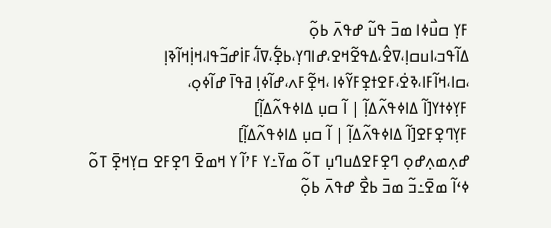ߓߌ߲ ߛߎ߯ߦߊ ߘߏ߫ ߟߎ߬ ߝߟߍ߫ ߕߋ߲߬
ߡߊ߬ߟߏ،ߊߎߛߊ߲،ߜߐ߮،ߡߟߐ߬ߞߐ،ߝߊߣߌ߲،ߕߐ߲߱،ߜߊ߱،ߓߊ߭ߝߏ߬ߟߊ،ߞߊ߲߭ߞߊ߬ߢߊ߲ ،ߛߊ،ߞߊ߬ߓߊ،ߢߐ߭،ߓߐߙߐ߲ߓߌ߬ߦߊ ،ߞߐ߲߬ߓߍ،ߝߊ߬ߦߊ߲ ߥߟߊ߫ ߝߊ߬ߦߋ߲،
ߓߌ߲ߦߙߌ[ߊ߬ ߡߊߦߟߍ߬ߡߊ߲߬ | ߊ߬ ߛߎ߲ ߡߊߦߟߍ߬ߡߊ߲߬]
ߓߌ߲ߣߐ߲ߓߐ[ߊ߬ ߡߊߦߟߍ߬ߡߊ߲߬ | ߊ߬ ߛߎ߲ ߡߊߦߟߍ߬ߡߊ߲߬]
ߝߍ߲ߘߍ߲ߝߋ߲ ߣߐ߲ߓߐߡߎߣߎ߲ ߠߋ߬ ߘߌ߫߸ߌ ߓߴߊ߬ ߌ ߞߘߐ߫ ߣߐ߲ߓߐ ߛߌ߲ߞߐ߲߫ ߠߋ߬ ߦߵߊ߬ ߘߐ߫߸ߏ߬ ߘߏ߫ ߕߐ߯ ߝߟߍ߫ ߕߋ߲߬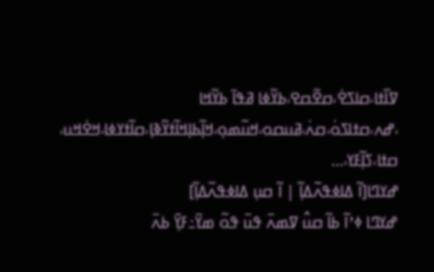ߜߊ߰ߙߊ،ߛߊߖߐ߭،ߛߐ߬ߛߐ،ߕߌ߬ߦߊ ߥߟߊ߫ ߕߌ߬ߞߊ ،ߝߍ،ߛߙߊߖߋ߭،ߛߍ߭،ߥߎߛߋ،ߞߎ߬ߘߋ߲،ߞߊ߲߬ߕߊ߲ߞߊ߬ߙߌ߬ߢߊ߲،ߛߊ߬ߙߌߦߊ،ߞߐ߭ߞߎ،
ߛߙߊ،ߖߊ߲߬ߓߌ،…
ߝߌߣߊ[ߊ߬ ߡߊߦߟߍ߬ߡߊ߲߬ | ߊ߬ ߛߎ߲ ߡߊߦߟߍ߬ߡߊ߲߬]
ߝߌߣߊ ߦߴߊ߬ ߕߊ߬ ߛߎ߮ ߜߘߍ߫ ߟߎ߫ ߟߋ߬ ߘߌ߫߸ߓߌ߲߫ ߕߍ߫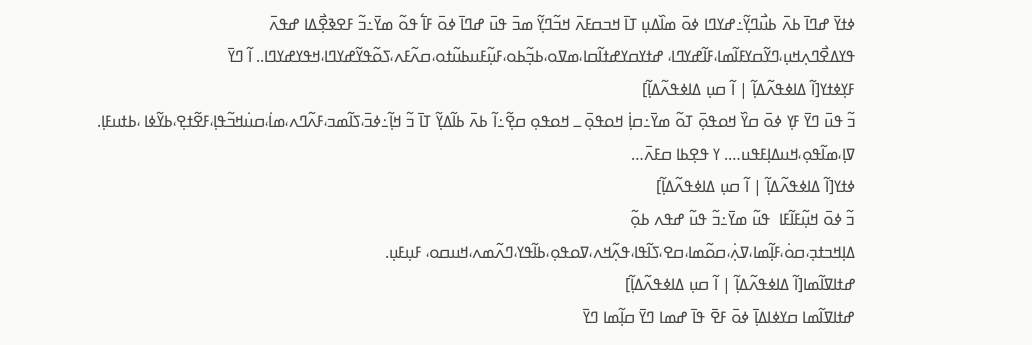ߦߙߌ߫ ߝߣߊ߫ ߕߍ߫ ߕߎ߯ߣߌ߲߬߸ߝߌߣߊ ߦߋ߫ ߘߊ߰ߡߎ߲ ߠߊ߫ ߞߏߛߓߍ߫ ߞߏ߬ߣߌ߲߬ ߘߏ߫ ߟߎ߫ ߝߣߊ߫ ߦߋ߫ ߓߊ߱ ߟߋ߬ ߘߌ߫߸ߏ߬ ߓߐߢߐ߲߯ߡߊ ߝߟߍ߫
ߟߌߡߐ߯ߣߍ߲ߞߎ߲،ߣߌ߬ߛߌߓߊ߬ߘߊ،ߓߊ߬ߝߌߣߊ، ߝߙߌߛߌߝߙߊ߬ߛߊ،ߘߜߋ،ߕߏ߲߬ߕߋ،ߓߎ߲߬ߓߎߕߎ߬ߙߋ،ߛߍ߬ߓߍ،ߖߋ߬ߟߌ߬ߝߌߣߊ،ߞߟߌߝߌߣߊ.. ߊ߬ ߣߌ߫
ߓߌ߲ߦߙߌ[ߊ߬ ߡߊߦߟߍ߬ߡߊ߲߬ | ߊ߬ ߛߎ߲ ߡߊߦߟߍ߬ߡߊ߲߬]
ߏ߬ ߟߎ߫ ߣߌ߫ ߓߌ߲ ߦߋ߫ ߛߌ߰ ߞߋߟߋ߲߫ ߠߋ߬ ߘߌ߫߸ߛߊ߲߭ ߞߋߟߋ߲߫ ߺ ߞߋߟߋ߲ ߛߐ߲߬߸ߊ߬ ߕߍ߫ ߕߊ߬ߡߌ߲߬ ߠߊ߫ ߏ߬ ߞߊ߲߬߸ߦߏ߫،ߖߊ߬ߘߏ،ߓߍ߬ߣߍ،ߘߊ߭،ߛߎ߭ߞߏ߬ߟߊ߲،ߓߐ߬ߙߐ߲،ߕߌ߬ߦߊ ،ߕߙߎߓߊ߲. ߜߊ߲،ߘߊ߬ߟߋ߲،ߞߎߡߊ߲ߓߟߎ…. ߌ ߟߐ߲ߕߊ ߛߓߍ߫…
ߦߙߌ[ߊ߬ ߡߊߦߟߍ߬ߡߊ߲߬ | ߊ߬ ߛߎ߲ ߡߊߦߟߍ߬ߡߊ߲߬]
ߏ߬ ߦߋ߫ ߞߎ߲߬ߓߊ߬ߓߊ  ߟߎ߬ ߘߌ߫߸ߏ߬ ߟߎ߬ ߝߟߍ ߕߋ߲߬
ߡߊ߲ߞߏߙߏ߲،ߛߋ߭،ߓߊ߲߬ߘߊ،ߜߍ߲߭،ߛߋ߬ߘߊ،ߛߐ،ߖߊ߬ߟߊ،ߟߍ߲߬ߞߍ،ߜߋߟߋ߲،ߕߊ߬ߟߌ،ߣߍ߬ߘߍ،ߞߎߛߋ، ߓߎ߲ߓߎ߲.
ߝߙߊߜߊ߬ߘߊ[ߊ߬ ߡߊߦߟߍ߬ߡߊ߲߬ | ߊ߬ ߛߎ߲ ߡߊߦߟߍ߬ߡߊ߲߬]
ߝߙߊߜߊ߬ߘߊ ߛߌߦߊߡߊ߲߫ ߦߋ߫ ߓߐ߫ ߟߊ߫ ߝߘߊ ߣߌ߫ ߛߊ߲߬ߘߊ ߣߌ߫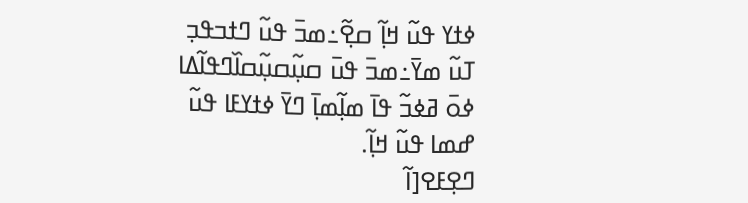ߦߙߌ ߟߎ߬ ߞߊ߲߬ ߛߐ߲߬߸ߘߏ߫ ߟߎ߬ ߣߙߏߟߏ߲ ߠߎ߬ ߘߌ߫߸ߘߏ߫ ߟߎ߫ ߛߎ߲߬ߛߎ߲߬ߛߊ߰ߣߟߊ߬ߡߊ ߦߋ߫ ߥߦߏ߬ ߟߊ߫ ߘߊ߲߬ߘߊ߲߫ ߣߌ߫ ߦߙߌߓߊ ߟߎ߬ ߝߘߊ ߟߎ߬ ߞߊ߲߬.
ߣߐ߲ߓߐ[ߊ߬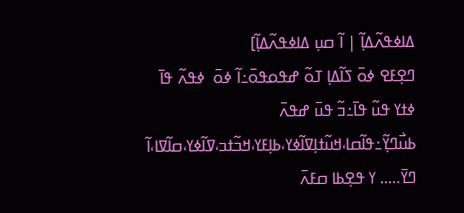ߡߊߦߟߍ߬ߡߊ߲߬ | ߊ߬ ߛߎ߲ ߡߊߦߟߍ߬ߡߊ߲߬]
ߣߐ߲ߓߐ ߦߋ߫ ߖߊ߬ߡߊ߲ ߠߋ߬ ߝߟߋߟߋ߫߸ߊ߬ ߦߋ߫  ߦߟߍ߬ ߟߊ߫ ߦߙߌ ߟߎ߬ ߟߊ߫߸ߏ߬ ߟߎ߫ ߝߟߍ߫ ߕߎ߯ߣߌ߲߬߸ߟߊ߬ߛߊ،ߞߎ߬ߙߊ߲ߜߊ߬ߦߌ،ߕߊ߲ߓߌ،ߞߏ߬ߙߏ،ߜߊ߬ߦߌ،ߛߊ߬ߜߊ،ߊ߬ ߣߌ߫….. ߌ ߟߐ߲ߕߊ ߛߓߍ߫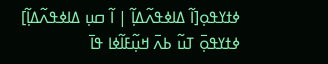ߦߙߌߟߋ߲[ߊ߬ ߡߊߦߟߍ߬ߡߊ߲߬ | ߊ߬ ߛߎ߲ ߡߊߦߟߍ߬ߡߊ߲߬]
ߦߙߌߟߋ߲߫ ߠߎ߬ ߕߍ߫ ߞߎ߲߬ߓߊ߬ߦߊ ߟߊ߫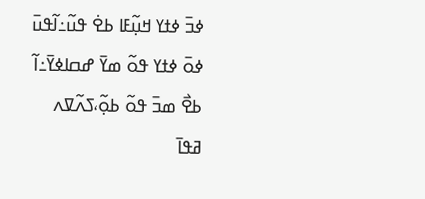ߦߏ߫ ߦߙߌ ߞߎ߲߬ߓߊ ߕߐ߭ ߟߎ߬߸ߊ߬ߟߎ߫ ߦߋ߫ ߦߙߌ ߟߋ߬ ߘߌ߫ ߝߛߊߦߌ߫߸ߊ߬ ߕߐ߯ ߘߏ߫ ߟߋ߬ ߕߋ߲߬،ߖߍ߬ߜߍ ߥߟߊ߫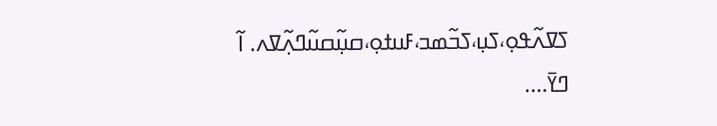ߖߜߍ߬ߟߋ߲،ߖߎ߲،ߖߏ߬ߘߏ،ߓߎߙߋ߲،ߛߎ߲߬ߛߎ߬ߣߍ߲߬ߜߍ. ߊ߬ ߣߌ߫….